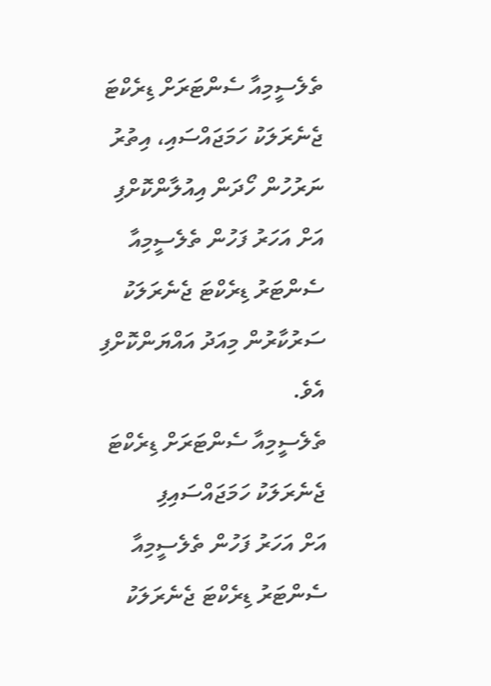ތެލެސީމިއާ ސެންޓަރަށް ޑިރެކްޓަ ޖެނެރަލަކު ހަމަޖައްސައި، އިތުރު ނަރުހުން ހޯދަން އިއުލާންކޮށްފި
އަށް އަހަރު ފަހުން ތެލެސީމިއާ ސެންޓަރު ޑިރެކްޓަ ޖެނެރަލަކު ސަރުކާރުން މިއަދު އައްޔަންކޮށްފި އެވެ.
ތެލެސީމިއާ ސެންޓަރަށް ޑިރެކްޓަ ޖެނެރަލަކު ހަމަޖައްސައިފި
އަށް އަހަރު ފަހުން ތެލެސީމިއާ ސެންޓަރު ޑިރެކްޓަ ޖެނެރަލަކު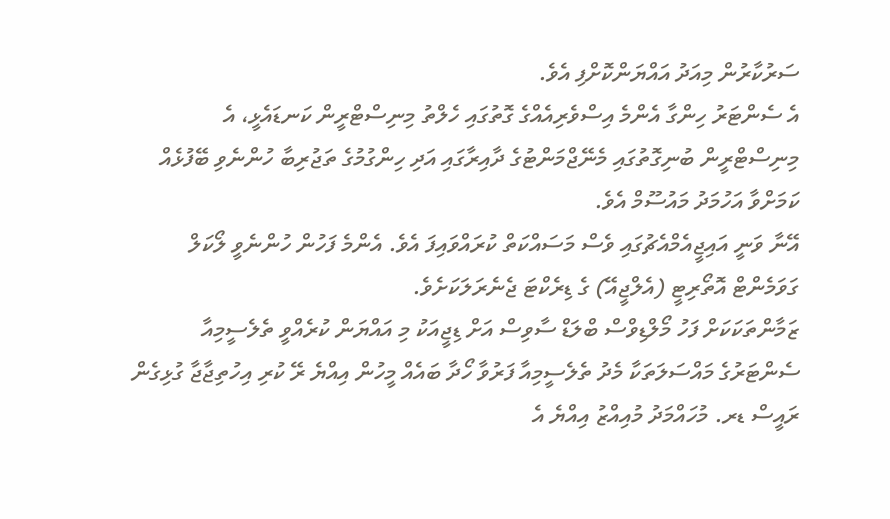ސަރުކާރުން މިއަދު އައްޔަންކޮށްފި އެވެ.
އެ ސެންޓަރު ހިންގާ އެންމެ އިސްވެރިއެއްގެ ގޮތުގައި ހެލްތު މިނިސްޓްރީން ކަނޑައެޅީ، އެ މިނިސްޓްރީން ބުނިގޮތުގައި މެނޭޖްމަންޓުގެ ދާއިރާގައި އަދި ހިންގުމުގެ ތަޖުރިބާ ހުންނެވި ބޭފުޅެއް ކަމަށްވާ އަހުމަދު މައުސޫމް އެވެ.
އޭނާ ވަނީ އައިޖީއެމްއެޗުގައި ވެސް މަސައްކަތް ކުރައްވައިފަ އެވެ. އެންމެ ފަހުން ހުންނެވީ ލޯކަލް ގަވަމެންޓް އޮތޯރިޓީ (އެލްޖީއޭ) ގެ ޑިރެކްޓަ ޖެނެރަލަކަށެވެ.
ޒަމާންތަކަކަށް ފަހު މޯލްޑިވްސް ބްލަޑް ސާވިސް އަށް ޑިޖީއަކު މި އައްޔަން ކުރެއްވީ ތެލެސީމިއާ ސެންޓަރުގެ މައްސަލަތަކާ މެދު ތެލެސީމިއާ ފަރުވާ ހޯދާ ބައެއް މީހުން އިއްޔެ ރޭ ކުރި އިހުތިޖާޖާ ގުޅިގެން ރައީސް ޑރ. މުހައްމަދު މުއިއްޒު އިއްޔެ އެ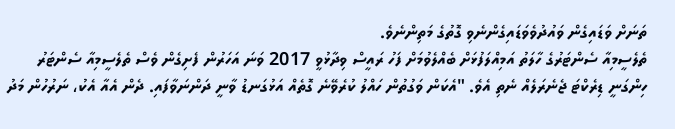ތަނަށް ވަޑައިގެން ވައުދުވެވަޑައިގެންނެވި ގޮތުގެ މަތިންނެވެ.
ތެލެސީމިއާ ސެންޓަރުގެ ހާލަތު އަމިއްލަފުޅަށް ބެއްލެވުމަށް ފަހު ރައީސް ވިދާޅުވީ 2017 ވަނަ އަހަރުން ފެށިގެން ވެސް ތެލެސީމިއާ ސެންޓަރު ހިންގަނީ ޑިރެކްޓަ ޖެނެރަލެއް ނެތި އެވެ. "އެކަން ވަގުތުން ހައްލު ކުރެވޭނެ ގޮތެއް އަޅުގަނޑު ވާނީ ދަންނަވާފައި. ދެން އެއާ އެކު، ނަރުހުން މަދު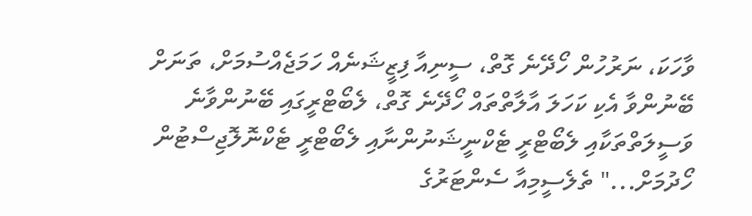ވާހަކަ، ނަރުހުން ހޯދޭނެ ގޮތް، ސީނިއާ ފިޒީޝަނެއް ހަމަޖެއްސުމަށް، ތަނަށް ބޭނުންވާ އެކި ކަހަލަ އާލާތްތައް ހޯދޭނެ ގޮތް، ލެބޯޓްރީގައި ބޭނުންވާނެ ވަސީލަތްތަކާއި ލެބޯޓްރީ ޓެކްނީޝަނުންނާއި ލެބޯޓްރީ ޓެކްނޮލޮޖިސްޓުން ހޯދުމަށް..." ތެލެސީމިއާ ސެންޓަރުގެ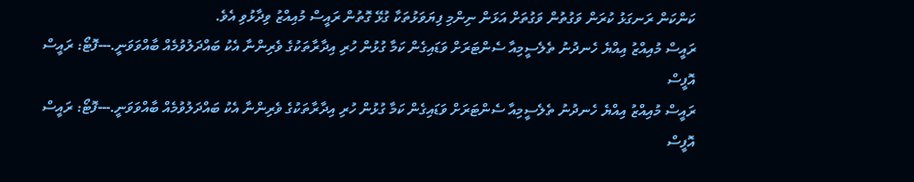ކަންކަން ރަނގަޅު ކުރަން ވަގުތުން ވަގުތަށް އަޅަން ނިންމި ފިޔަވަޅުތަކާ ގުޅޭ ގޮތުން ރައީސް މުއިއްޒު ވިދާޅުވި އެވެ.
ރައީސް މުއިއްޒު އިއްޔެ ހެނދުނު ތެލެސީމިއާ ސެންޓަރަށް ވަޑައިގެން ކަމާ ގުޅުން ހުރި އިދާރާތަކުގެ ވެރިންނާ އެކު ބައްދަލުވުމެއް ބާއްވަވަނީ.---ފޮޓޯ: ރައީސް އޮފީސް
ރައީސް މުއިއްޒު އިއްޔެ ހެނދުނު ތެލެސީމިއާ ސެންޓަރަށް ވަޑައިގެން ކަމާ ގުޅުން ހުރި އިދާރާތަކުގެ ވެރިންނާ އެކު ބައްދަލުވުމެއް ބާއްވަވަނީ.---ފޮޓޯ: ރައީސް އޮފީސް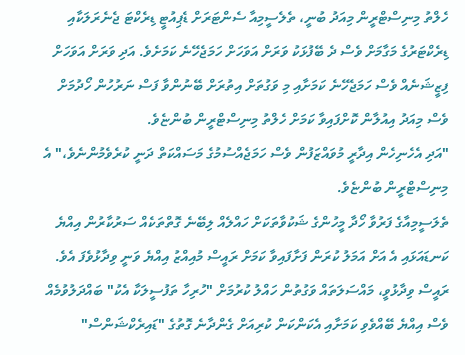ހެލްތު މިނިސްޓްރީން މިއަދު ބުނީ، ތެލެސީމިއާ ސެންޓަރަށް ޑެޕިއުޓީ ޑިރެކްޓަ ޖެނެރަލަކާއި ޑިރެކްޓަރުގެ މަގާމަށް ވެސް ދެ ބޭފުޅަކު ވަރަށް އަވަހަށް ހަމަޖެހޭނެ ކަމަށެވެ. އަދި ވަރަށް އަވަހަށް ފިޒީޝަނެއް ވެސް ހަމަޖެހޭނެ ކަމަށާއި މި ވަގުތަށް އިތުރަށް ބޭނުންވާ ފަސް ނަރުހުން ހޯދުމަށް ވެސް މިއަދު އިއުލާން ކޮށްފައިވާ ކަމަށް ހެލްތު މިނިސްޓްރީން ބުންޏެވެ.
"އަދި އެހެނިހެން އިދާރީ މުވައްޒަފުން ވެސް ހަމަޖެއްސުމުގެ މަސައްކަތް ދަނީ ކުރެވެމުންނެވެ،" އެ މިނިސްޓްރީން ބުންޏެވެ.
ތެލަސީމިއާގެ ފަރުވާ ހޯދާ މީހުންގެ ޝަކުވާތަކަށް ހައްލެއް ލިބޭނެ ގޮތްތަކެއް ސަރުކާރުން އިއްޔެ ކަނޑައަޅައި އެ އަށް އަމަލު ކުރަން ފަށާފައިވާ ކަމަށް ރައީސް މުއިއްޒު އިއްޔެ ވަނީ ވިދާޅުވެފަ އެވެ.
ރައީސް ވިދާޅުވީ، މައްސަލަތައް ވަގުތުން ހައްލު ކުރުމަށް "ހުރިހާ ތަފުސީލަކާ އެކު" ބައްދަލުވުމެއް ވެސް އިއްޔެ ބޭއްވެވި ކަމަށާއި އެކަންކަން ކުރިއަށް ގެންދާނެ ގޮތުގެ "ޑައިރެކްޝަންސް"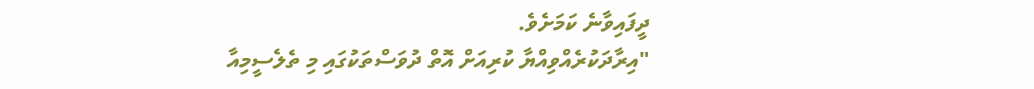ދީފައިވާނެ ކަމަށެވެ.
"އިރާދަކުރެއްވިއްޔާ ކުރިއަށް އޮތް ދުވަސްތަކުގައި މި ތެލެސީމިއާ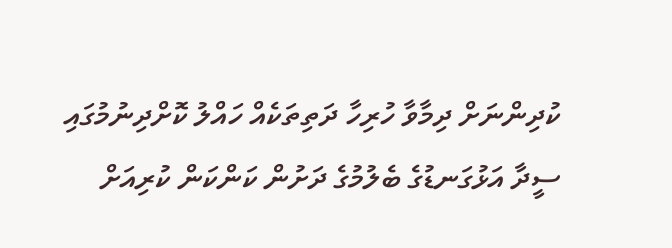ކުދިންނަށް ދިމާވާ ހުރިހާ ދަތިތަކެއް ހައްލު ކޮށްދިނުމުގައި ސީދާ އަޅުގަނޑުގެ ބެލުމުގެ ދަށުން ކަންކަން ކުރިއަށް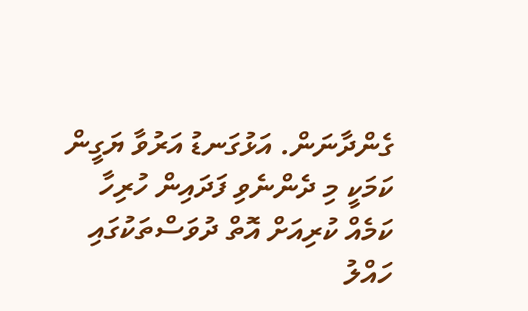ގެންދާނަން. އަޅުގަނޑު އަރުވާ ޔަގީން ކަމަކީ މި ދެންނެވި ފަދައިން ހުރިހާ ކަމެއް ކުރިއަށް އޮތް ދުވަސްތަކުގައި ހައްލު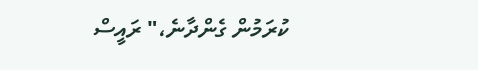ކުރަމުން ގެންދާނެ،" ރައީސް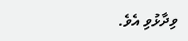ވިދާޅުވި އެވެ.